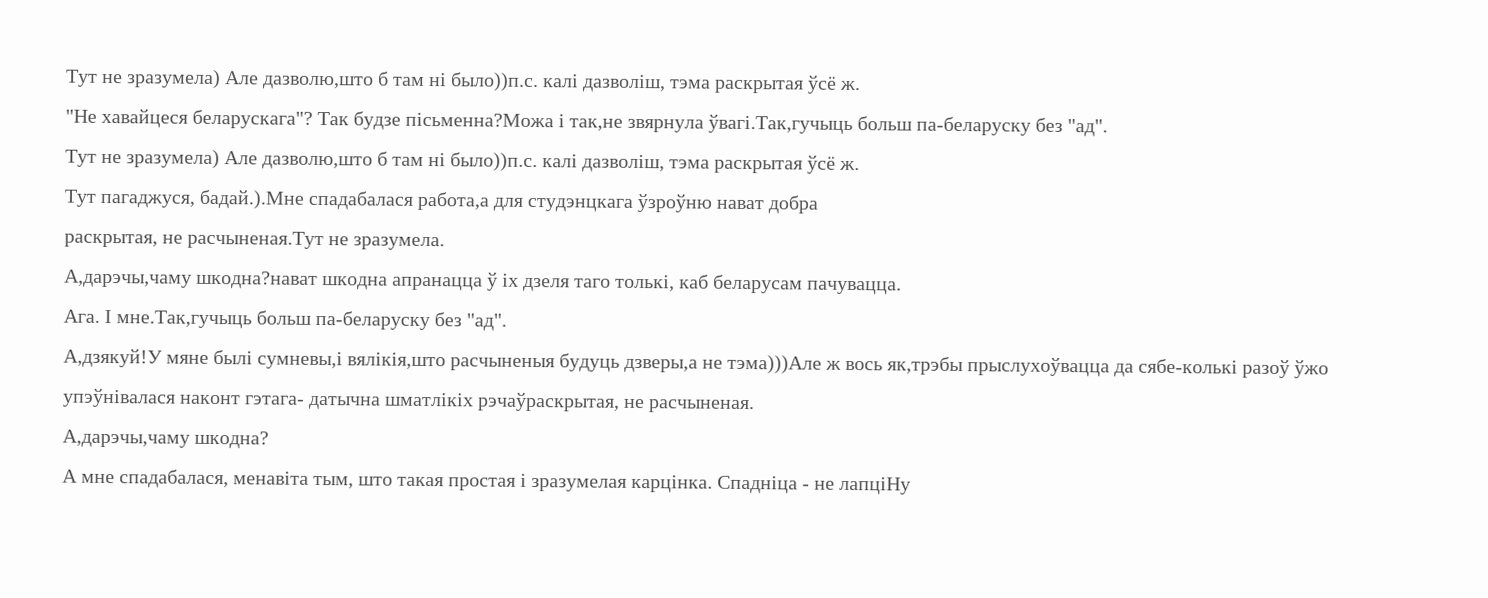Тут не зразумела) Але дазволю,што б там ні было))п.с. калі дазволіш, тэма раскрытая ўсё ж.
"Не хавайцеся беларускага"? Так будзе пісьменна?Можа і так,не звярнула ўвагі.Так,гучыць больш па-беларуску без "ад".
Тут не зразумела) Але дазволю,што б там ні было))п.с. калі дазволіш, тэма раскрытая ўсё ж.
Тут пагаджуся, бадай.).Мне спадабалася работа,а для студэнцкага ўзроўню нават добра
раскрытая, не расчыненая.Тут не зразумела.
А,дарэчы,чаму шкодна?нават шкодна апранацца ў іх дзеля таго толькі, каб беларусам пачувацца.
Ага. І мне.Так,гучыць больш па-беларуску без "ад".
А,дзякуй!У мяне былі сумневы,і вялікія,што расчыненыя будуць дзверы,а не тэма)))Але ж вось як,трэбы прыслухоўвацца да сябе-колькі разоў ўжо упэўнівалася наконт гэтага- датычна шматлікіх рэчаўраскрытая, не расчыненая.
А,дарэчы,чаму шкодна?
А мне спадабалася, менавіта тым, што такая простая і зразумелая карцінка. Спадніца - не лапціНу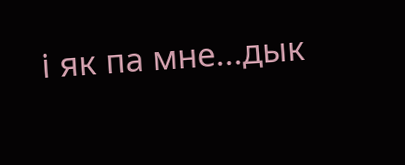і як па мне...дык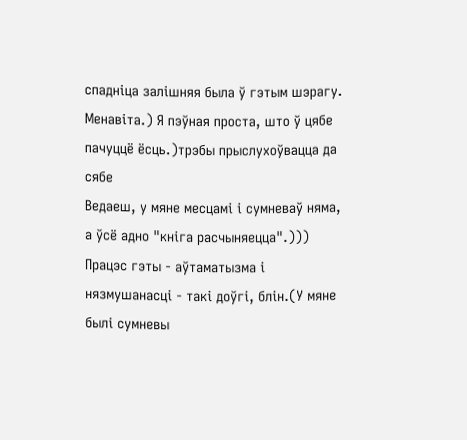спадніца залішняя была ў гэтым шэрагу.
Менавіта.) Я пэўная проста, што ў цябе пачуццё ёсць.)трэбы прыслухоўвацца да сябе
Ведаеш, у мяне месцамі і сумневаў няма, а ўсё адно "кніга расчыняецца".))) Працэс гэты - аўтаматызма і нязмушанасці - такі доўгі, блін.(У мяне былі сумневы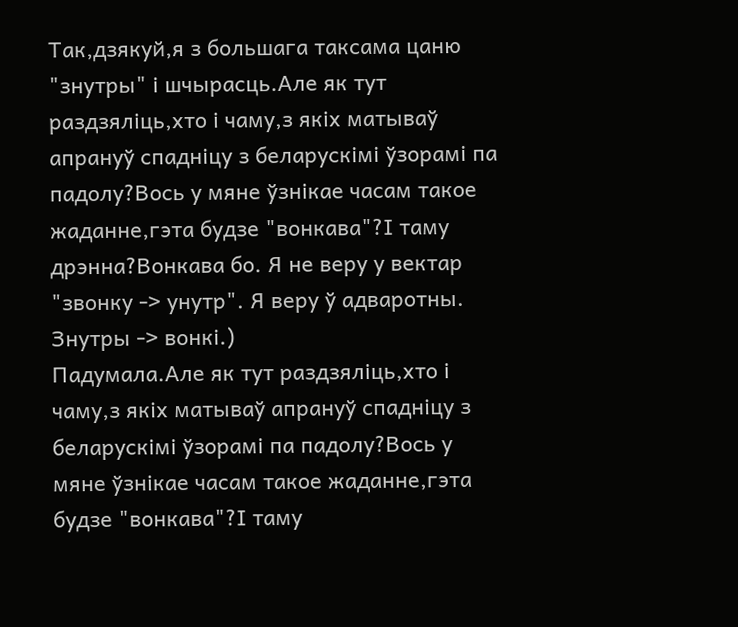Так,дзякуй,я з большага таксама цаню "знутры" і шчырасць.Але як тут раздзяліць,хто і чаму,з якіх матываў апрануў спадніцу з беларускімі ўзорамі па падолу?Вось у мяне ўзнікае часам такое жаданне,гэта будзе "вонкава"?І таму дрэнна?Вонкава бо. Я не веру у вектар "звонку -> унутр". Я веру ў адваротны. Знутры -> вонкі.)
Падумала.Але як тут раздзяліць,хто і чаму,з якіх матываў апрануў спадніцу з беларускімі ўзорамі па падолу?Вось у мяне ўзнікае часам такое жаданне,гэта будзе "вонкава"?І таму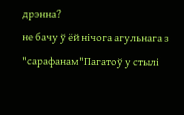дрэнна?
не бачу ў ёй нічога агульнага з "сарафанам"Пагатоў у стылі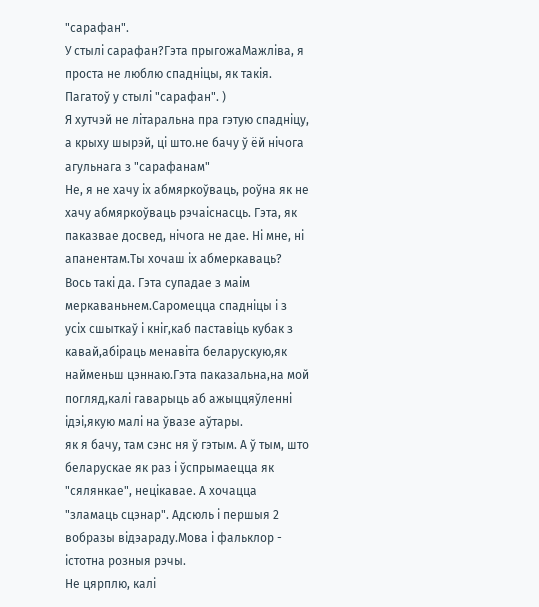"сарафан".
У стылі сарафан?Гэта прыгожаМажліва, я проста не люблю спадніцы, як такія. Пагатоў у стылі "сарафан". )
Я хутчэй не літаральна пра гэтую спадніцу, а крыху шырэй, ці што.не бачу ў ёй нічога агульнага з "сарафанам"
Не, я не хачу іх абмяркоўваць, роўна як не хачу абмяркоўваць рэчаіснасць. Гэта, як паказвае досвед, нічога не дае. Ні мне, ні апанентам.Ты хочаш іх абмеркаваць?
Вось такі да. Гэта супадае з маім меркаваньнем.Саромецца спадніцы і з усіх сшыткаў і кніг,каб паставіць кубак з кавай,абіраць менавіта беларускую,як найменьш цэннаю.Гэта паказальна,на мой погляд,калі гаварыць аб ажыццяўленні ідэі,якую малі на ўвазе аўтары.
як я бачу, там сэнс ня ў гэтым. А ў тым, што беларускае як раз і ўспрымаецца як "сялянкае", нецікавае. А хочацца "зламаць сцэнар". Адсюль і першыя 2 вобразы відэараду.Мова і фальклор - істотна розныя рэчы.
Не цярплю, калі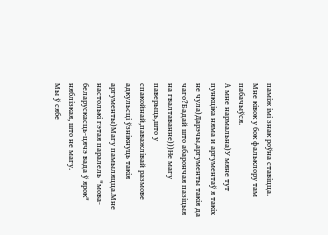паміж імі знак роўна ставіцца.
Мне ківок у бок фальклору там пабачыўся.
А мне нармальна)У мяне тут пункціка няма и аргументаў я такіх не чула)Дарэчы,аргументы такія да чаго?Бадай што абарончая пазіцыя на гвалтаванне)))Не магу паверыць,што у спакойнай,паважлівай размове адкульсці ўзнікнуць такія аргументы)Магу памыляцца.Мне настолькі гэтая паралель "мова-беларускасць-цячэ вада ў ярок" няблізкая, што не магу.
Мы ў сябе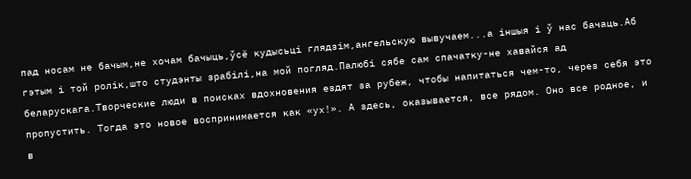пад носам не бачым,не хочам бачыць,ўсё кудысьці глядзім,ангельскую вывучаем...а іншыя і ў нас бачаць.Аб гэтым і той ролік,што студэнты зрабілі,на мой погляд.Палюбі сябе сам спачатку-не хавайся ад беларускага.Творческие люди в поисках вдохновения ездят за рубеж, чтобы напитаться чем-то, через себя это пропустить. Тогда это новое воспринимается как «ух!». А здесь, оказывается, все рядом. Оно все родное, и в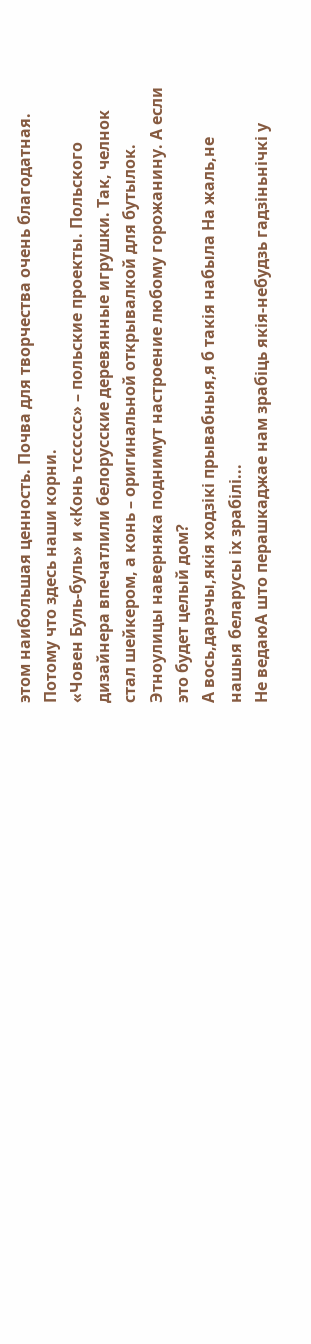этом наибольшая ценность. Почва для творчества очень благодатная. Потому что здесь наши корни.
«Човен Буль-буль» и «Конь тсссссс» – польские проекты. Польского дизайнера впечатлили белорусские деревянные игрушки. Так, челнок стал шейкером, а конь – оригинальной открывалкой для бутылок. Этноулицы наверняка поднимут настроение любому горожанину. А если это будет целый дом?
А вось,дарэчы,якія ходзікі прывабныя,я б такія набыла На жаль,не нашыя беларусы іх зрабілі...
Не ведаюА што перашкаджае нам зрабіць якія-небудзь гадзіньнічкі у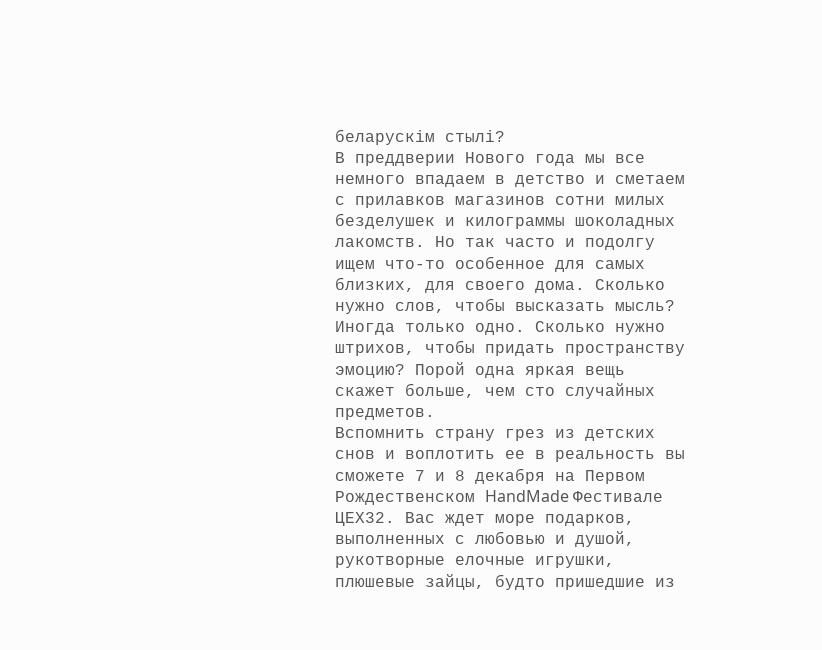беларускім стылі?
В преддверии Нового года мы все немного впадаем в детство и сметаем с прилавков магазинов сотни милых безделушек и килограммы шоколадных лакомств. Но так часто и подолгу ищем что-то особенное для самых близких, для своего дома. Сколько нужно слов, чтобы высказать мысль? Иногда только одно. Сколько нужно штрихов, чтобы придать пространству эмоцию? Порой одна яркая вещь скажет больше, чем сто случайных предметов.
Вспомнить страну грез из детских снов и воплотить ее в реальность вы сможете 7 и 8 декабря на Первом Рождественском HandMade Фестивале ЦЕХ32. Вас ждет море подарков, выполненных с любовью и душой, рукотворные елочные игрушки, плюшевые зайцы, будто пришедшие из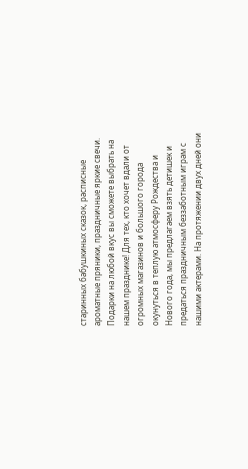старинных бабушкиных сказок, расписные ароматные пряники, праздничные яркие свечи. Подарки на любой вкус вы сможете выбрать на нашем празднике! Для тех, кто хочет вдали от огромных магазинов и большого города окунуться в теплую атмосферу Рождества и Нового года, мы предлагаем взять детишек и предаться праздничным беззаботным играм с нашими актерами. На протяжении двух дней они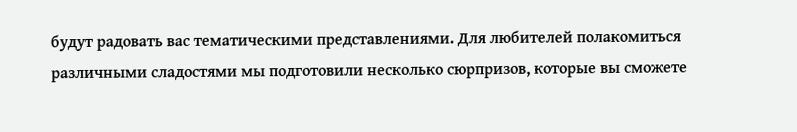будут радовать вас тематическими представлениями. Для любителей полакомиться различными сладостями мы подготовили несколько сюрпризов, которые вы сможете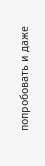попробовать и даже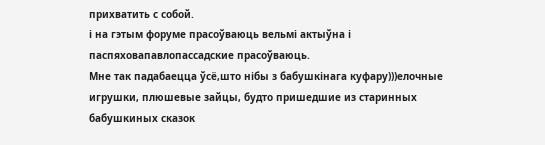прихватить с собой.
і на гэтым форуме прасоўваюць вельмі актыўна і паспяховапавлопассадские прасоўваюць.
Мне так падабаецца ўсё,што нібы з бабушкінага куфару)))елочные игрушки, плюшевые зайцы, будто пришедшие из старинных бабушкиных сказок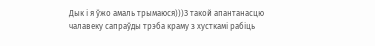Дык і я ўжо амаль трымаюся)))З такой апантанасцю чалавеку сапраўды трэба краму з хусткамі рабіць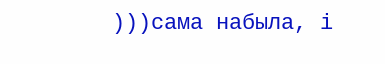)))сама набыла, і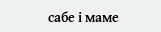сабе і маме